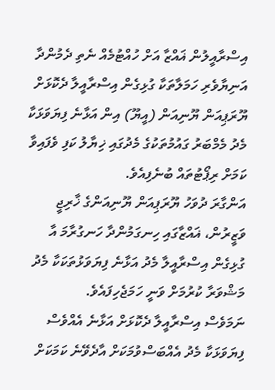އިސްރާއީލުން ޣައްޒާ އަށް ހުއްޓުމެއް ނެތި ދެމުންދާ އަނިޔާވެރި ހަމަލާތަކާ ގުޅިގެން އިސްރާއީލާ ދެކޮޅަށް ޔޫރަޕިއަން ޔޫނިއަން (އީޔޫ) އިން އަޅާނެ ފިޔަވަޅަކާ މެދު މެމްބަރު ގައުމުތަކުގެ މެދުގައި ޚިޔާލު ކަފި ވެފައިވާ ކަމަށް ރިޕޯޓުތައް ބުނެފިއެވެ.
އަންގާރަ ދުވަހު ޔޫރަޕިއަން ޔޫނިއަންގެ ޚާރިޖީ ވަޒީރުން، ޣައްޒާގައި ހިނގަމުންދާ ހަނގުރާމަ އާ ގުޅިގެން އިސްރާއީލާ މެދު އަޅާނެ ފިޔަވަޅުތަކަކާ މެދު މަޝްވަރާ ކުރުމަށް ވަނީ ހަމަޖެހިފައެވެ.
ނަމަވެސް އިސްރާއީލާ ދެކޮޅަށް އަޅާނެ އެއްވެސް ފިޔަވަޅަކާ މެދު އެއްބަސްވުމަކަށް އާދެވޭނެ ކަމަކަށް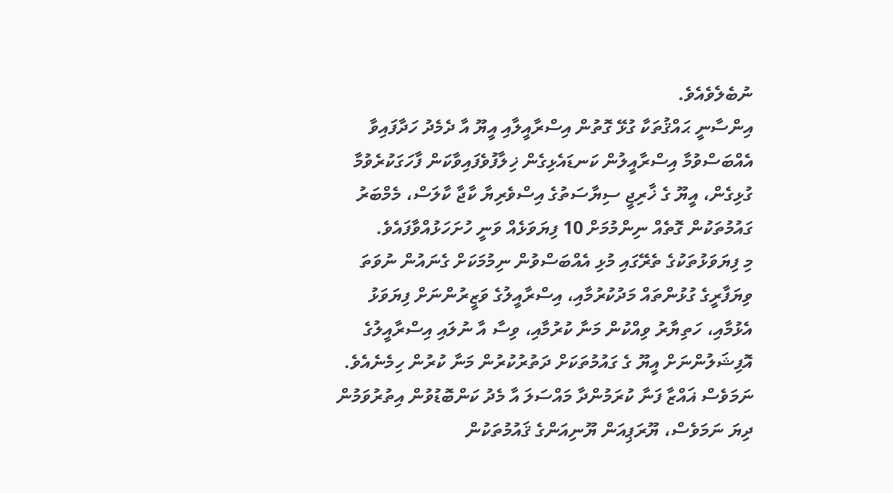ނުބެލެވެއެވެ.
އިންސާނީ ޙައްޤުތަކާ ގުޅޭ ގޮތުން އިސްރާއީލާއި އީޔޫ އާ ދެމެދު ހަދާފައިވާ އެއްބަސްވުމާ އިސްރާއީލުން ކަނޑައެޅިގެން ޚިލާފުވެފައިވާކަން ފާހަގަކުރެވުމާ ގުޅިގެން، އީޔޫ ގެ ޚާރިޖީ ސިޔާސަތުގެ އިސްވެރިޔާ ކާޖާ ކާލަސް، މެމްބަރު ގައުމުތަކުން ގޮތެއް ނިންމުމަށް 10 ފިޔަވަޅެއް ވަނީ ހުށަހަޅުއްވާފައެވެ.
މި ފިޔަވަޅުތަކުގެ ތެރޭގައި މުޅި އެއްބަސްވުން ނިމުމަކަށް ގެނައުން ނުވަތަ ވިޔަފާރީގެ ގުޅުންތައް މަދުކުރުމާއި، އިސްރާއީލުގެ ވަޒީރުންނަށް ފިޔަވަޅު އެޅުމާއި، ހަތިޔާރު ވިއްކުން މަނާ ކުރުމާއި، ވިސާ އާ ނުލައި އިސްރާއީލުގެ އޮފިޝަލުންނަށް އީޔޫ ގެ ގައުމުތަކަށް ދަތުރުކުރުން މަނާ ކުރުން ހިމެނެއެވެ.
ނަމަވެސް ޣައްޒާ ފަނާ ކުރަމުންދާ މައްސަލަ އާ މެދު ކަންބޮޑުވުން އިތުރުވަމުން ދިޔަ ނަމަވެސް، ޔޫރަޕިއަން ޔޫނިއަންގެ ޤައުމުތަކުން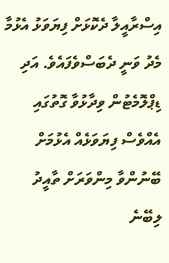އިސްރާއީލާ ދެކޮޅަށް ފިޔަވަޅު އެޅުމާ މެދު ވަނީ ދެބަސްވެފައެވެ. އަދި ޑިޕްލޮމެޓުން ވިދާޅުވާ ގޮތުގައި އެއްވެސް ފިޔަވަޅެއް އެޅުމަށް ބޭނުންވާ މިންވަރަށް ތާއީދު ލިބޭނެ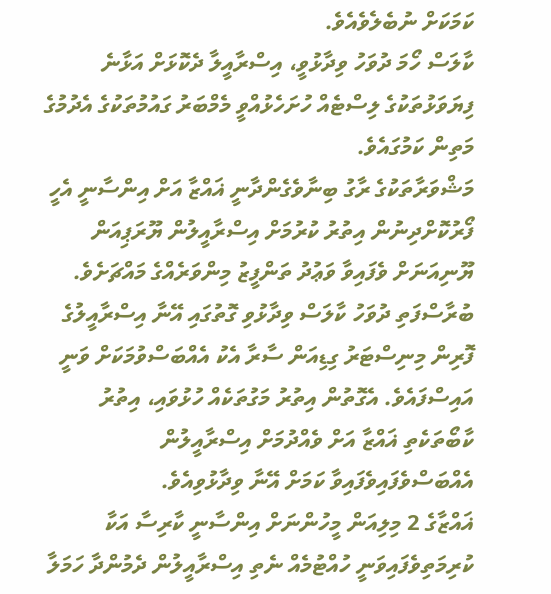ކަމަކަށް ނުބެލެވެއެވެ.
ކާލަސް ހޯމަ ދުވަހު ވިދާޅުވީ، އިސްރާއީލާ ދެކޮޅަށް އަޅާނެ ފިޔަވަޅުތަކުގެ ލިސްޓެއް ހުށަހެޅުއްވީ މެމްބަރު ގައުމުތަކުގެ އެދުމުގެ މަތިން ކަމުގައެވެ.
މަޝްވަރާތަކުގެ ރާގު ބިނާވެގެންދާނީ ޣައްޒާ އަށް އިންސާނީ އެހީ ފޯރުކޮށްދިނުން އިތުރު ކުރުމަށް އިސްރާއީލުން ޔޫރަޕިއަން ޔޫނިއަނަށް ވެފައިވާ ވަޢުދު ތަންފީޒު މިންވަރެއްގެ މައްޗަށެވެ.
ބުރާސްފަތި ދުވަހު ކާލަސް ވިދާޅުވި ގޮތުގައި އޭނާ އިސްރާއީލުގެ ފޮރިން މިނިސްޓަރު ގިޑިއަން ސާރާ އެކު އެއްބަސްވުމަކަށް ވަނީ އައިސްފައެވެ. އެގޮތުން އިތުރު މަގުތަކެއް ހުޅުވައި، އިތުރު ކާބޯތަކެތި ޣައްޒާ އަށް ވެއްދުމަށް އިސްރާއީލުން އެއްބަސްވެފައިވެފައިވާ ކަމަށް އޭނާ ވިދާޅުވިއެވެ.
ޣައްޒާގެ 2 މިލިއަން މީހުންނަށް އިންސާނީ ކާރިސާ އަކާ ކުރިމަތިވެފައިވަނީ ހުއްޓުމެއް ނެތި އިސްރާއީލުން ދެމުންދާ ހަމަލާ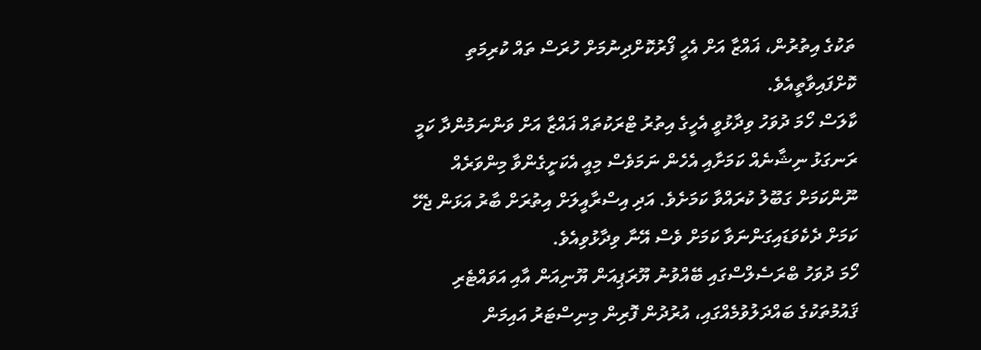ތަކުގެ އިތުރުން، ޣައްޒާ އަށް އެހީ ފޯރުކޮށްދިނުމަށް ހުރަސް ތައް ކުރިމަތި ކޮށްފައިވާތީއެވެ.
ކާލަސް ހޯމަ ދުވަހު ވިދާޅުވީ އެހީގެ އިތުރު ޓްރަކުތައް ޣައްޒާ އަށް ވަންނަމުންދާ ކަމީ ރަނގަޅު ނިޝާނެއް ކަމަށާއި އެހެން ނަމަވެސް މިއީ އެކަށީގެންވާ މިންވަރެއް ނޫންކަމަށް ގަބޫލު ކުރައްވާ ކަމަށެވެ. އަދި އިސްރާއީލަށް އިތުރަށް ބާރު އަޅަން ޖެހޭ ކަމަށް ދެކެވަޑައިގަންނަވާ ކަމަށް ވެސް އޭނާ ވިދާޅުވިއެވެ.
ހޯމަ ދުވަހު ބްރަސެލްސްގައި ބޭއްވުނު ޔޫރަޕިއަން ޔޫނިއަން އާއި އަވައްޓެރި ޤައުމުތަކުގެ ބައްދަލުވުމެއްގައި، އުރުދުން ފޮރިން މިނިސްޓަރު އައިމަން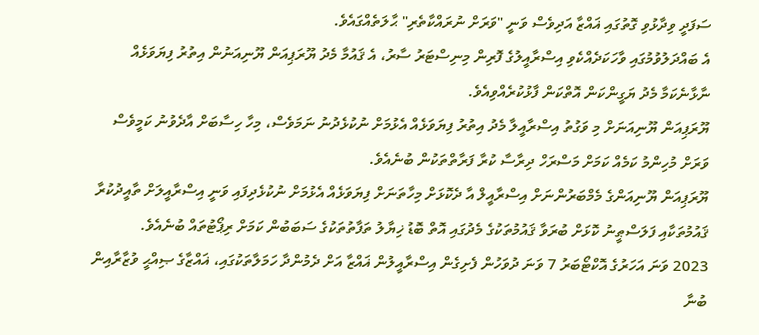ސަފަދީ ވިދާޅުވި ގޮތުގައި ޣައްޒާ އަދިވެސް ވަނީ "ވަރަށް ނުރައްކާތެރި" ޙާލަތެއްގައެވެ.
އެ ބައްދަލުވުމުގައި ވާހަކަދެއްކެވި އިސްރާއީލުގެ ފޮރިން މިނިސްޓަރު ސާރު، އެ ޤައުމާ މެދު ޔޫރަޕިއަން ޔޫނިއަނުން އިތުރު ފިޔަވަޅެއް ނާޅާނެކަމާ މެދު ޔަގީންކަން އޮތްކަން ފާޅުކުރެއްވިއެވެ.
ޔޫރަޕިއަން ޔޫނިއަނަށް މި ވަގުތު އިސްރާއީލާ މެދު އިތުރު ފިޔަވަޅެއް އެޅުމަށް ނުކުޅެދުނު ނަމަވެސް، މިހާ ހިސާބަށް އާދެވުނު ކަމީވެސް ވަރަށް މުހިންމު ކަމެއް ކަމަށް މަސްރަހް ދިރާސާ ކުރާ ފަރާތްތަކުން ބުނެއެވެ.
ޔޫރަޕިއަން ޔޫނިއަންގެ މެމްބަރުންނަށް އިސްރާއީލް އާ ދެކޮޅަށް މިހާތަނަށް ފިޔަވަޅެއް އެޅުމަށް ނުކުޅެދިފައި ވަނީ އިސްރާއީލަށް ތާއީދުކުރާ ޤައުމުތަކާއި ފަލަސްޠީނު ކޮޅަށް ބުރަވާ ޤައުމުތަކުގެ މެދުގައި އޮތް ބޮޑު ޚިޔާލު ތަފާތުތަކުގެ ސަބަބުން ކަމަށް ރިޕޯޓުތައް ބުނެއެވެ.
2023 ވަނަ އަހަރުގެ އޮކްޓޯބަރު 7 ވަނަ ދުވަހުން ފެށިގެން އިސްރާއީލުން ޣައްޒާ އަށް ދެމުންދާ ހަމަލާތަކުގައި، ޣައްޒާގެ ޞިއްޙީ ވުޒާރާއިން ބުނާ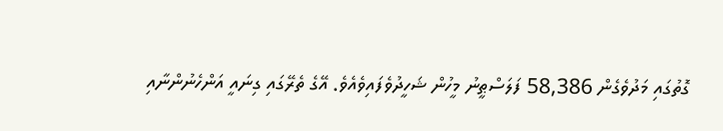ގޮތުގައި މަދުވެގެން 58,386 ފަލަސްޠީނު މީހުން ޝަހީދުވެފައިވެއެވެ. އޭގެ ތެރޭގައި ގިނައީ އަންހެނުންނާއި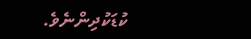ކުޑަކުދިންނެވެ.